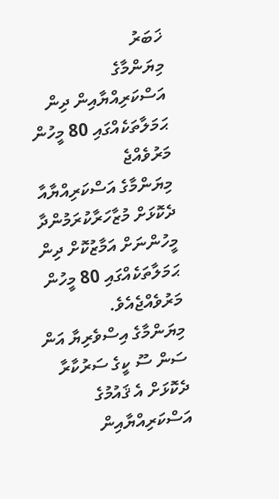ޚަބަރު
މިޔަންމާގެ އަސްކަރިއްޔާއިން ދިން ޙަމަލާތަކެއްގައި 80 މީހުން މަރުވެއްޖެ
މިޔަންމާގެ އަސްކަރިއްޔާއާ ދެކޮޅަށް މުޒާހަރާކުރަމުންދާ މީހުންނަށް އަމާޒުކޮށް ދިން ޙަމަލާތަކެއްގައި 80 މީހުން މަރުވެއްޖެއެވެ.
މިޔަންމާގެ އިސްވެރިޔާ އަން ސަން ސޫ ކީގެ ސަރުކާރާ ދެކޮޅަށް އެ ޤައުމުގެ އަސްކަރިއްޔާއިން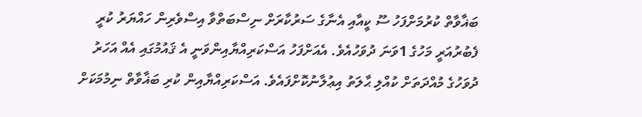ބަޣާވާތް ކުރުމަށްފަހު ސޫ ކީއާއި އެނާގެ ސަރުކާރަށް ނިސްބަތްވާ އިސްވެރިން ހައްޔަރު ކުރީ ފެބުރުއަރީ މަހުގެ 1ވަނަ ދުވަހުއެވެ. އެއަށްފަހު އަސްކަރިއްޔާއިންވަނީ އެ ޤައުމުގައި އެއް އަހަރު ދުވަހުގެ މުއްދަތަށް ކުއްލި ޙާލަތު އިޢުލާނުކޮށްފައެވެ. އަސްކަރިއްޔާއިން ކުރި ބަޣާވާތް ނިމުމަކަށް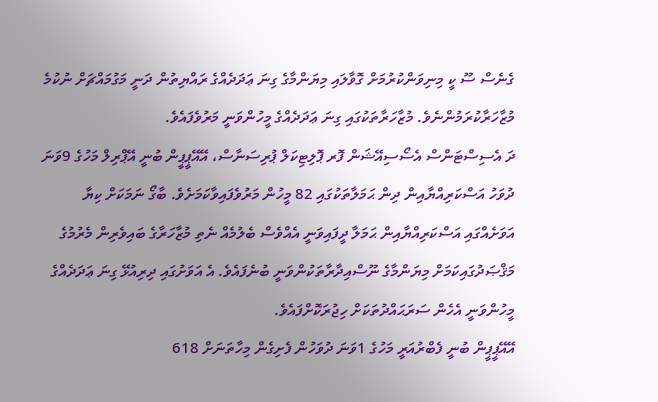ގެނެސް ސޫ ކީ މިނިވަންކުރުމަށް ގޮވާލައި މިޔަންމާގެ ގިނަ ޢަދަދެއްގެ ރައްޔިތުން ދަނީ މަގުމައްޗަށް ނުކުމެ މުޒާހަރާކުރަމުންނެވެ. މުޒާހަރާތަކުގައި ގިނަ ޢަދަދެއްގެ މީހުންވަނީ މަރުވެފައެވެ.
ދަ އެސިސްޓަންސް އެސޯސިއޭޝަން ފޮރ ޕޮލިޓިކަލް ޕުރިސަނާސް، އޭއޭޕީޕީން ބުނީ އޭޕްރިލް މަހުގެ 9ވަނަ ދުވަހު އަސްކަރިއްޔާއިން ދިން ޙަމަލާތަކުގައި 82 މީހުން މަރުވެފައިވާކަމަށެވެ. ބާގޯ ނަމަކަށް ކިޔާ އަވަށެއްގައި އަސްކަރިއްޔާއިން ޙަމަލާ ދީފައިވަނީ އެއްވެސް ބެލުމެއް ނެތި މުޒާހަރާގެ ބައިވެރިން މެރުމުގެ މަޤްޞަދުގައިކަމަށް މިޔަންމާގެ ނޫސްއިދާރާތަކުންވަނީ ބުނެފައެވެ. އެ އަވަށުގައި ދިރިއުޅޭ ގިނަ ޢަދަދެއްގެ މީހުންވަނީ އެހެން ސަރަޙައްދުތަކަށް ހިޖުރަކޮށްފައެވެ.
އޭއޭޕީޕީން ބުނީ ފެބްރުއަރީ މަހުގެ 1ވަނަ ދުވަހުން ފެށިގެން މިހާތަނަށް 618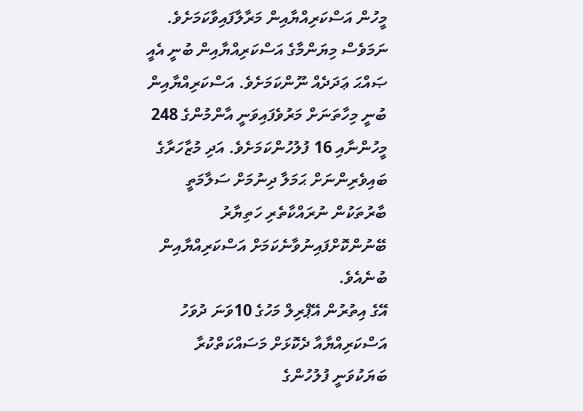މީހުން އަސްކަރިއްޔާއިން މަރާލާފައިވާކަމަށެވެ. ނަމަވެސް މިޔަންމާގެ އަސްކަރިއްޔާއިން ބުނީ އެއީ ޞައްޙަ ޢަދަދެއް ނޫންކަމަށެވެ. އަސްކަރިއްޔާއިން ބުނީ މިހާތަނަށް މަރުވެފައިވަނީ އާންމުންގެ 248 މީހުންނާއި 16 ފުލުހުންކަމަށެވެ. އަދި މުޒާހަރާގެ ބައިވެރިންނަށް ޙަމަލާ ދިނުމަށް ސަލާމަތީ ބާރުތަކުން ނުރައްކާތެރި ހަތިޔާރު ބޭނުންކޮށްފައިނުވާނެކަމަށް އަސްކަރިއްޔާއިން ބުނެއެވެ.
އޭގެ އިތުރުން އޭޕްރިލް މަހުގެ 10ވަނަ ދުވަހު އަސްކަރިއްޔާއާ ދެކޮޅަށް މަސައްކަތްކުރާ ބަޔަކުވަނީ ފުލުހުންގެ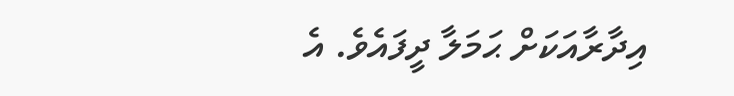އިދާރާއަކަށް ޙަމަލާ ދީފައެވެ. އެ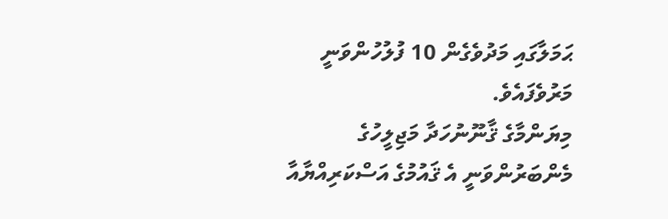ޙަމަލާގައި މަދުވެގެން 10 ފުލުހުންވަނީ މަރުވެފައެވެ.
މިޔަންމާގެ ޤާނޫނުހަދާ މަޖިލީހުގެ މެންބަރުންވަނީ އެ ޤައުމުގެ އަސްކަރިއްޔާއާ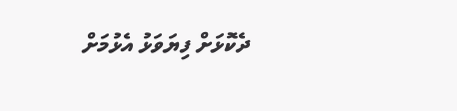ދެކޮޅަށް ފިޔަވަޅު އެޅުމަށް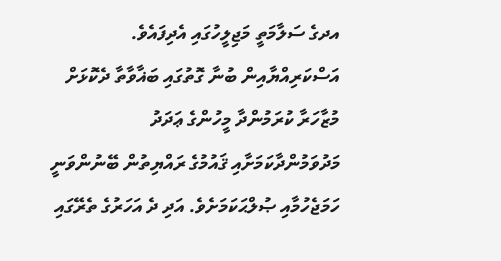އދގެ ސަލާމަތީ މަޖިލީހުގައި އެދިފައެވެ. އަސްކަރިއްޔާއިން ބުނާ ގޮތުގައި ބަޣާވާތާ ދެކޮޅަށް މުޒާހަރާ ކުރަމުންދާ މީހުންގެ ޢަދަދު މަދުވަމުންދާކަމަށާއި ޤައުމުގެ ރައްޔިތުން ބޭނުންވަނީ ހަމަޖެހުމާއި ޞުލްޙަކަމަށެވެ. އަދި ދެ އަހަރުގެ ތެރޭގައި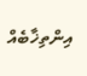އިންތިޚާބެއް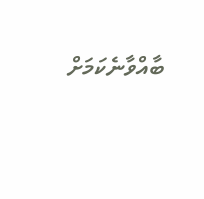ބާއްވާނެކަމަށް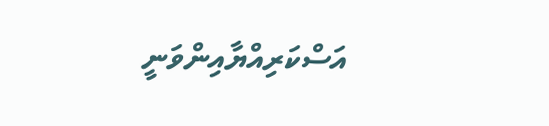އަސްކަރިއްޔާއިންވަނީ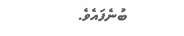ބުނެފައެވެ.